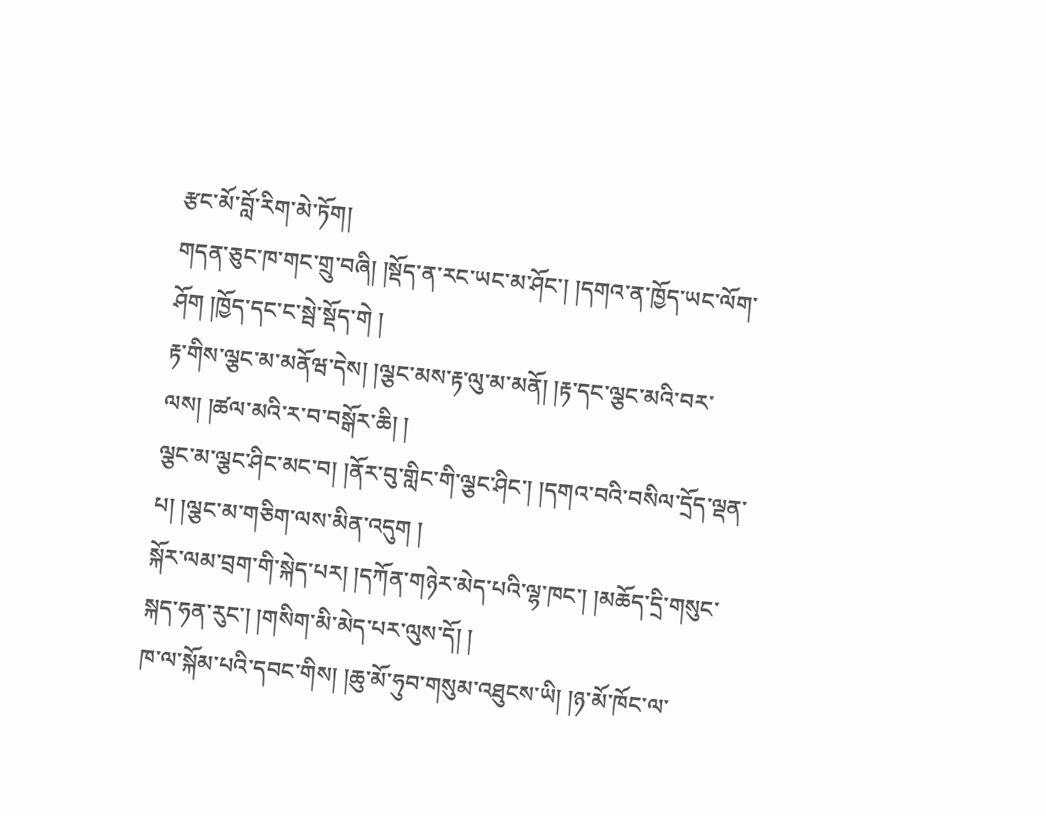རྩང་མོ་བློ་རིག་མེ་ཏོག།
གདན་ཅུང་ཁ་གང་གྲུ་བཞི། །སྡོད་ན་རང་ཡང་མ་ཤོང་། །དགའ་ན་ཁྱོད་ཡང་ལོག་ཤོག །ཁྱོད་དང་ང་སྦེ་སྡོད་གེ །
རྟ་གིས་ལྕང་མ་མནོཝ་དེས། །ལྕང་མས་རྟ་ལུ་མ་མནོ། །རྟ་དང་ལྕང་མའི་བར་ལས། །ཚལ་མའི་ར་བ་བསྒོར་ཆི། །
ལྕང་མ་ལྕང་ཤིང་མང་བ། །ནོར་བུ་གླིང་གི་ལྕང་ཤིང་། །དགའ་བའི་བསིལ་དྲོད་ལྡན་པ། །ལྕང་མ་གཅིག་ལས་མིན་འདུག །
སྐོར་ལམ་བྲག་གི་སྐེད་པར། །དཀོན་གཉེར་མེད་པའི་ལྷ་ཁང་། །མཆོད་དྲི་གསུང་སྐད་ཧན་རུང་། །གསིག་མི་མེད་པར་ལུས་དོ། །
ཁ་ལ་སྐོམ་པའི་དབང་གིས། །ཆུ་མོ་ཧུབ་གསུམ་འཐུངས་ཡི། །ཉ་མོ་ཁོང་ལ་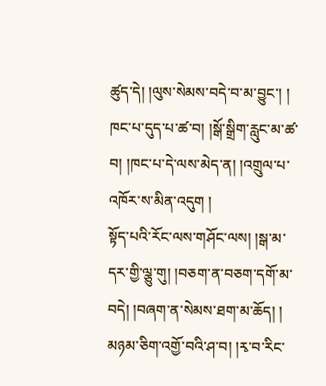ཚུད་དེ། །ལུས་སེམས་བདེ་བ་མ་བྱུང་། །
ཁང་པ་དུད་པ་ཚ་བ། །སྒོ་སྒྲིག་རླུང་མ་ཚ་བ། །ཁང་པ་དེ་ལས་མེད་ན། །འགྲུལ་པ་འཁོར་ས་མིན་འདུག །
སྟོད་པའི་རོང་ལས་གཤོང་ལས། །སྒ་མ་དར་གྱི་ལྕུ་གུ། །བཅག་ན་བཅག་དགོ་མ་བདེ། །བཞག་ན་སེམས་ཐག་མ་ཆོད། །
མཉམ་ཅིག་འགྱོ་བའི་ཤ་བ། །རྭ་བ་རིང་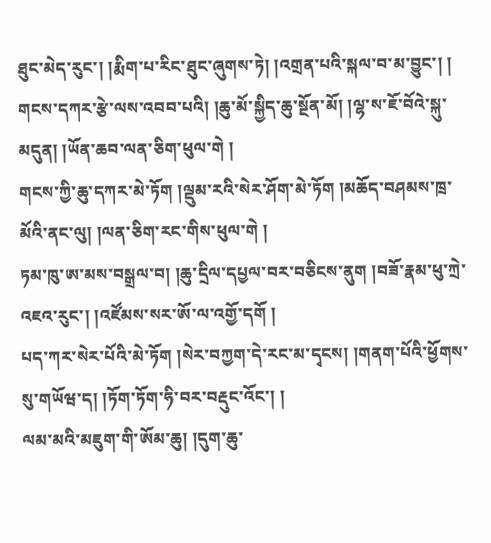ཐུང་མེད་རུང་། །རྨིག་པ་རིང་ཐུང་ཞུགས་ཏེ། །འགྲན་པའི་སྐལ་བ་མ་བྱུང་། །
གངས་དཀར་རྩེ་ལས་འབབ་པའི། །ཆུ་མོ་སྐྱིད་ཆུ་སྔོན་མོ། །ལྷ་ས་ཇོ་བོའེ་སྐུ་མདུན། །ཡོན་ཆབ་ལན་ཅིག་ཕུལ་གེ །
གངས་ཀྱི་ཆུ་དཀར་མེ་ཏོག །ལྡུམ་རའི་སེར་ཤོག་མེ་ཏོག །མཆོད་བཤམས་ཁྲ་མོའི་ནང་ལུ། །ལན་ཅིག་རང་གིས་ཕུལ་གེ །
ཏམ་ཁུ་ཨ་མས་བསྒྲལ་བ། །ཆུ་དྲིལ་དཔྱལ་བར་བཅིངས་ནུག །བཟོ་རྣམ་ཕུ་ཀྲེ་འཇའ་རུང་། །འཛོམས་སར་ཨོ་ལ་འགྱོ་དགོ །
པད་ཀར་སེར་པོའི་མེ་ཏོག །སེར་བཀྱག་དེ་རང་མ་དྭངས། །གནག་པོའི་ཕྱོགས་སུ་གཡོཝ་ད། །ཏོག་ཏོག་ཧི་བར་བརྡུང་འོང་། །
ལམ་མའི་མཇུག་གི་ཨོམ་ཆུ། །དུག་ཆུ་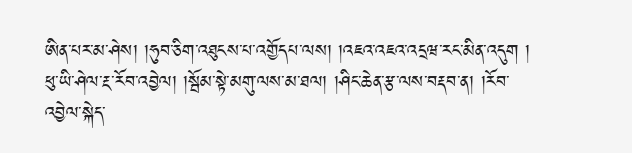ཨིན་པར་མ་ཤེས། །ཧུབ་ཅིག་འཐུངས་པ་འགྱོདཔ་ལས། །འཇའ་འཇའ་འདྲཝ་རང་མིན་འདུག །
ཕུ་ཡི་ཤེལ་རྔ་རོབ་འབྱེལ། །སྦོམ་སྟེ་མགུ་ལས་མ་ཐལ། །ཤིང་ཆེན་རྩ་ལས་བརྡབ་ན། །རོབ་འབྱེལ་སྐེད་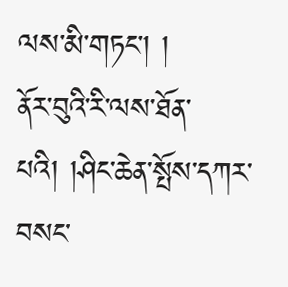ལས་མི་གཏང་། །
ནོར་བུའི་རི་ལས་ཐོན་པའི། །ཤིང་ཆེན་སྤོས་དཀར་བསང་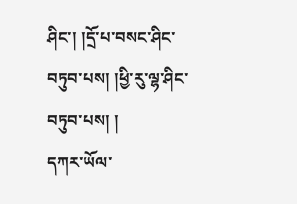ཤིང་། །དྲོ་པ་བསང་ཤིང་བཏུབ་པས། །ཕྱི་རུ་ལྷ་ཤིང་བཏུབ་པས། །
དཀར་ཡོལ་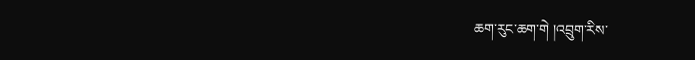ཆག་རུང་ཆག་གེ །འབྲུག་རིས་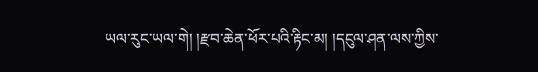ཡལ་རུང་ཡལ་གེ། །རྫབ་ཆེན་ཕོར་པའི་རྟིང་མ། །དངུལ་ཤན་ལས་ཀྱིས་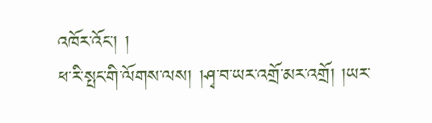འཁོར་འོང་། །
ཕ་རི་སྤང་གི་ལོགས་ལས། །ཤྭ་བ་ཡར་འགྲོ་མར་འགྲོ། །ཡར་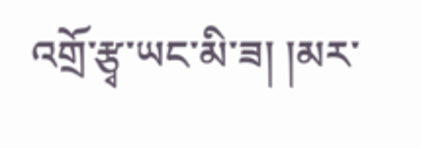འགྲོ་རྩྭ་ཡང་མི་ཟ། །མར་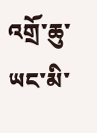འགྲོ་ཆུ་ཡང་མི་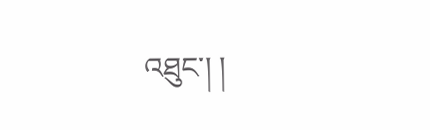འཐུང་། །